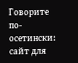Говорите по-осетински: сайт для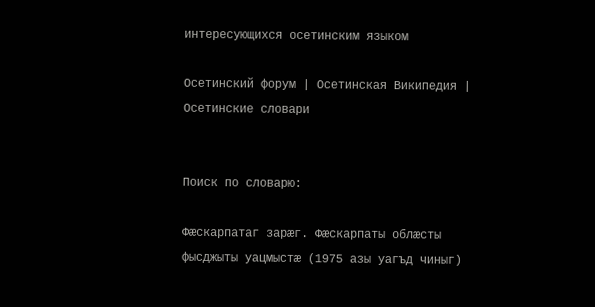интересующихся осетинским языком

Осетинский форум | Осетинская Википедия | Осетинские словари


Поиск по словарю:

Фæскарпатаг зарæг. Фæскарпаты облæсты фысджыты уацмыстæ (1975 азы уагъд чиныг)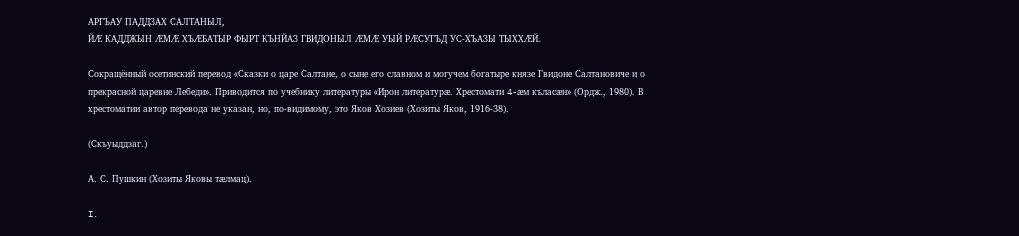АРГЪАУ ПАДДЗАХ САЛТАНЫЛ,
ЙÆ КАДДЖЫН ÆМÆ ХЪÆБАТЫР ФЫРТ КЪНЙАЗ ГВИДОНЫЛ ÆМÆ УЫЙ РÆСУГЪД УС-ХЪАЗЫ ТЫХХÆЙ.

Сокращённый осетинский перевод «Сказки о царе Салтане, о сыне его славном и могучем богатыре князе Гвидоне Салтановиче и о прекрасной царевне Лебеди». Приводится по учебнику литературы «Ирон литературæ. Хрестомати 4-æм къласæн» (Ордж., 1980). В хрестоматии автор перевода не указан, но, по-видимому, это Яков Хозиев (Хозиты Яков, 1916-38).

(Скъуыддзаг.)

А. С. Пушкин (Хозиты Яковы тæлмац).

I.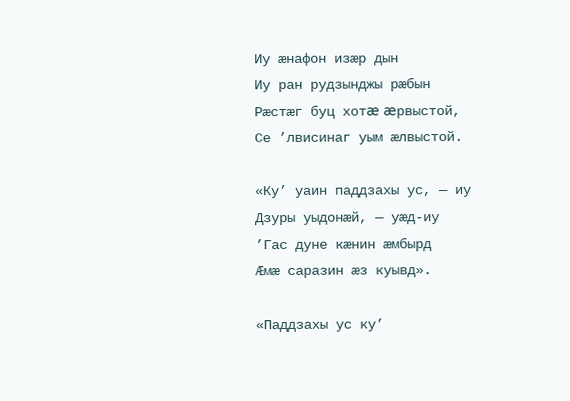Иу æнафон изæр дын
Иу ран рудзынджы рæбын
Рæстæг буц хотæ æрвыстой,
Се ’лвисинаг уым æлвыстой.

«Ку’ уаин паддзахы ус, — иу
Дзуры уыдонæй, — уæд-иу
’Гас дуне кæнин æмбырд
Æмæ саразин æз куывд».

«Паддзахы ус ку’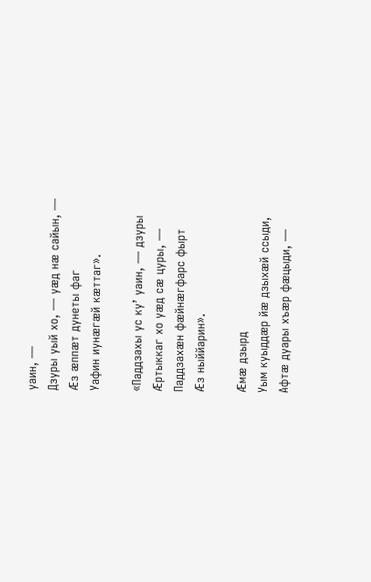уаин, —
Дзуры уый хо, — уæд нæ сайын, —
Æз æппæт дунеты фаг
Уафин иунæгæй кæттаг».

«Паддзахы ус ку’ уаин, — дзуры
Æртыккаг хо уæд сæ цуры, —
Паддзахæн фæйнæгфарс фырт
Æз ныййарин».

Æмæ дзырд
Уым куыддæр йæ дзыхæй ссыди,
Афтæ дуары хъæр фæцыди, —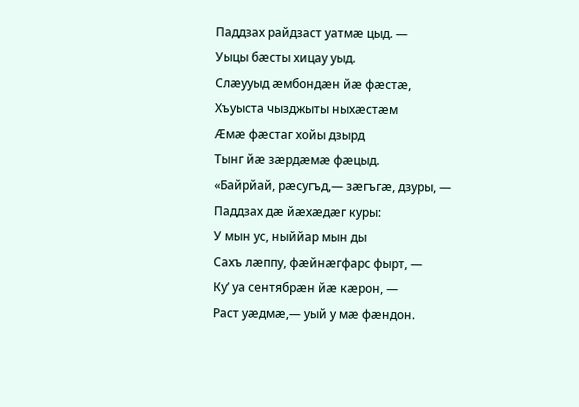Паддзах райдзаст уатмæ цыд. —
Уыцы бæсты хицау уыд.
Слæууыд æмбондæн йæ фæстæ,
Хъуыста чызджыты ныхæстæм
Æмæ фæстаг хойы дзырд
Тынг йæ зæрдæмæ фæцыд.
«Байрйай, рæсугъд,— зæгъгæ, дзуры, —
Паддзах дæ йæхæдæг куры:
У мын ус, ныййар мын ды
Сахъ лæппу, фæйнæгфарс фырт, —
Ку’ уа сентябрæн йæ кæрон, —
Раст уæдмæ,— уый у мæ фæндон.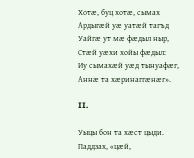Хотæ, буц хотæ, сымах
Ардыгæй уæ уатæй тагъд
Уайгæ ут мæ фæдыл ныр,
Стæй уæхи хойы фæдыл:
Иу сымахæй уæд тынуафæг,
Аннæ та хæринаггæнæг».

II.

Уыцы бон та хæст цыди.
Паддзах, «цæй,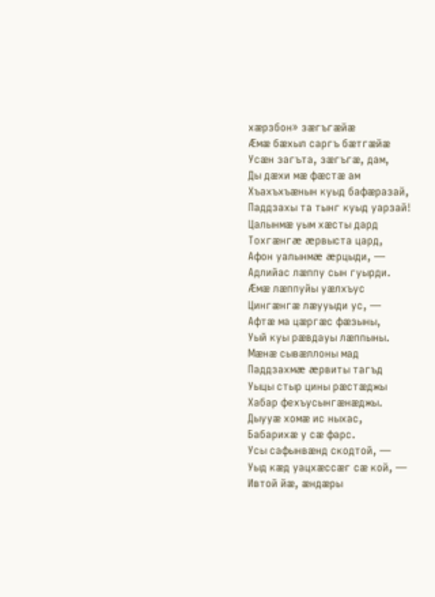хæрзбон» зæгъгæйæ
Æмæ бæхыл саргъ бæтгæйæ
Усæн загъта, зæгъгæ, дам,
Ды дæхи мæ фæстæ ам
Хъахъхъæнын куыд бафæразай,
Паддзахы та тынг куыд уарзай!
Цалынмæ уым хæсты дард
Тохгæнгæ æрвыста цард,
Афон уалынмæ æрцыди, —
Адлийас лæппу сын гуырди.
Æмæ лæппуйы уæлхъус
Цингæнгæ лæууыди ус, —
Афтæ ма цæргæс фæзыны,
Уый куы рæвдауы лæппыны.
Мæнæ сывæллоны мад
Паддзахмæ æрвиты тагъд
Уыцы стыр цины рæстæджы
Хабар фехъусынгæнæджы.
Дыууæ хомæ ис ныхас,
Бабарихæ у сæ фарс.
Усы сафынвæнд скодтой, —
Уыд кæд уацхæссæг сæ кой, —
Ивтой йæ, æндæры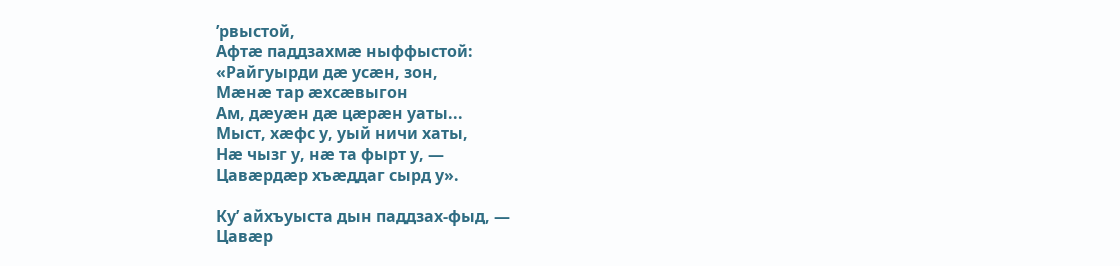’рвыстой,
Афтæ паддзахмæ ныффыстой:
«Райгуырди дæ усæн, зон,
Мæнæ тар æхсæвыгон
Ам, дæуæн дæ цæрæн уаты...
Мыст, хæфс у, уый ничи хаты,
Нæ чызг у, нæ та фырт у, —
Цавæрдæр хъæддаг сырд у».

Ку’ айхъуыста дын паддзах-фыд, —
Цавæр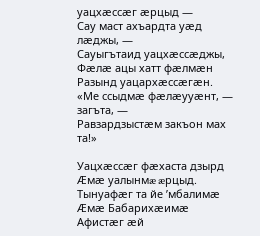уацхæссæг æрцыд —
Сау маст ахъардта уæд лæджы, —
Сауыгътаид уацхæссæджы,
Фæлæ ацы хатт фæлмæн
Разынд уацархæссæгæн.
«Ме ссыдмæ фæлæууæнт, — загъта, —
Равзардзыстæм закъон мах та!»

Уацхæссæг фæхаста дзырд
Æмæ уалынмæ æрцыд.
Тынуафæг та йе ’мбалимæ
Æмæ Бабарихæимæ
Афистæг æй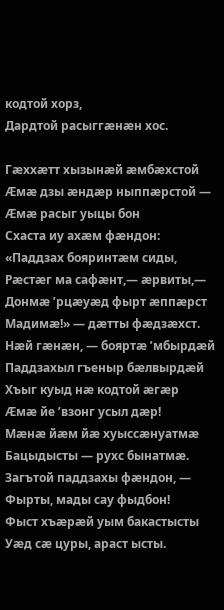кодтой хорз,
Дардтой расыггæнæн хос.

Гæххæтт хызынæй æмбæхстой
Æмæ дзы æндæр ныппæрстой —
Æмæ расыг уыцы бон
Схаста иу ахæм фæндон:
«Паддзах бояринтæм сиды,
Рæстæг ма сафæнт,— æрвиты,—
Донмæ ’рцæуæд фырт æппæрст
Мадимæ!» — дæтты фæдзæхст.
Нæй гæнæн, — бояртæ ’мбырдæй
Паддзахыл гъеныр бæлвырдæй
Хъыг куыд нæ кодтой æгæр
Æмæ йе ’взонг усыл дæр!
Мæнæ йæм йæ хуыссæнуатмæ
Бацыдысты — рухс бынатмæ.
Загътой паддзахы фæндон, —
Фырты, мады сау фыдбон!
Фыст хъæрæй уым бакастысты
Уæд сæ цуры, араст ысты.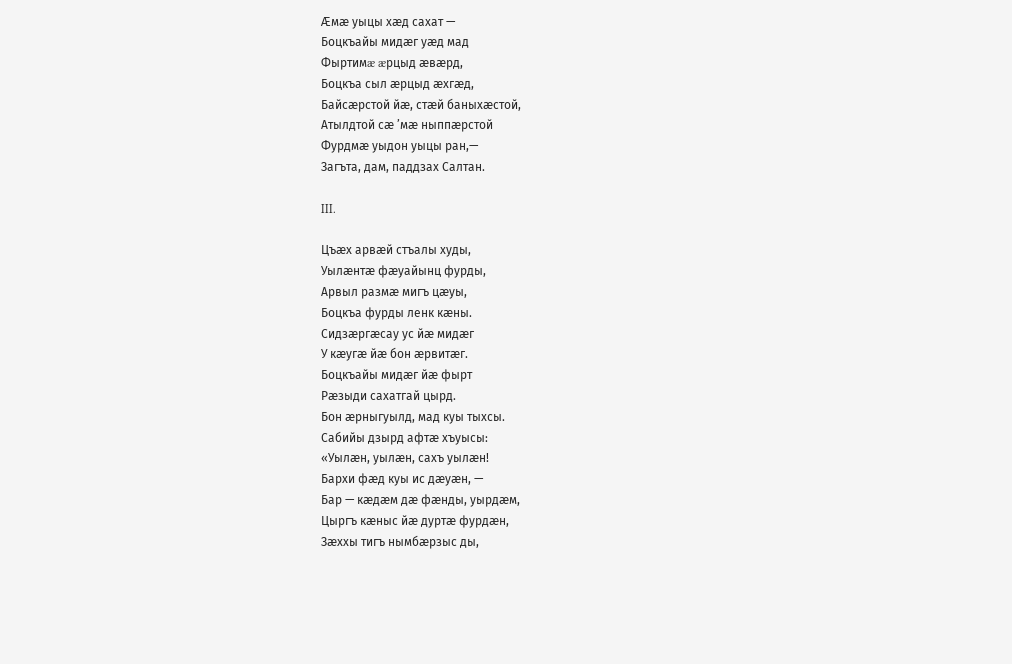Æмæ уыцы хæд сахат —
Боцкъайы мидæг уæд мад
Фыртимæ æрцыд æвæрд,
Боцкъа сыл æрцыд æхгæд,
Байсæрстой йæ, стæй баныхæстой,
Атылдтой сæ ’мæ ныппæрстой
Фурдмæ уыдон уыцы ран,—
Загъта, дам, паддзах Салтан.

III.

Цъæх арвæй стъалы худы,
Уылæнтæ фæуайынц фурды,
Арвыл размæ мигъ цæуы,
Боцкъа фурды ленк кæны.
Сидзæргæсау ус йæ мидæг
У кæугæ йæ бон æрвитæг.
Боцкъайы мидæг йæ фырт
Рæзыди сахатгай цырд.
Бон æрныгуылд, мад куы тыхсы.
Сабийы дзырд афтæ хъуысы:
«Уылæн, уылæн, сахъ уылæн!
Бархи фæд куы ис дæуæн, —
Бар — кæдæм дæ фæнды, уырдæм,
Цыргъ кæныс йæ дуртæ фурдæн,
Зæххы тигъ нымбæрзыс ды,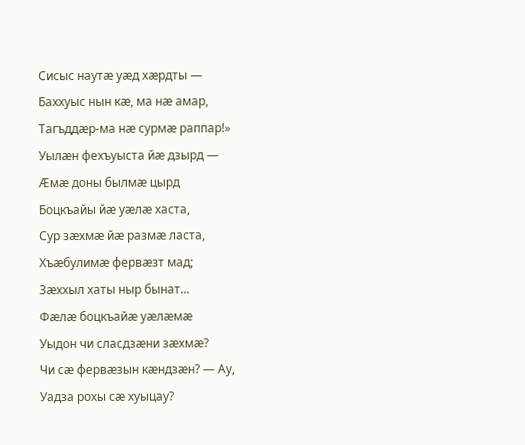Сисыс наутæ уæд хæрдты —
Баххуыс нын кæ, ма нæ амар,
Тагъддæр-ма нæ сурмæ раппар!»
Уылæн фехъуыста йæ дзырд —
Æмæ доны былмæ цырд
Боцкъайы йæ уæлæ хаста,
Сур зæхмæ йæ размæ ласта,
Хъæбулимæ фервæзт мад;
Зæххыл хаты ныр бынат...
Фæлæ боцкъайæ уæлæмæ
Уыдон чи сласдзæни зæхмæ?
Чи сæ фервæзын кæндзæн? — Ау,
Уадза рохы сæ хуыцау?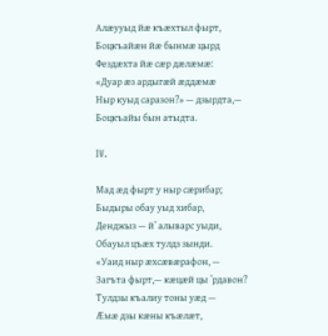Алæууыд йæ къæхтыл фырт,
Боцкъайæн йæ бынмæ цырд
Фездæхта йæ сæр дæлæмæ:
«Дуар æз ардыгæй æддæмæ
Ныр куыд саразон?» — дзырдта,—
Боцкъайы бын атыдта.

IV.

Мад æд фырт у ныр сæрибар;
Быдыры обау уыд хибар,
Денджыз — й’ алыварс уыди,
Обауыл цъæх тулдз зынди.
«Уаид ныр æхсæвæрафон, —
Загъта фырт,— кæцæй цы ’рдавон?
Тулдзы къалиу тоны уæд —
Æмæ дзы кæны къæлæт,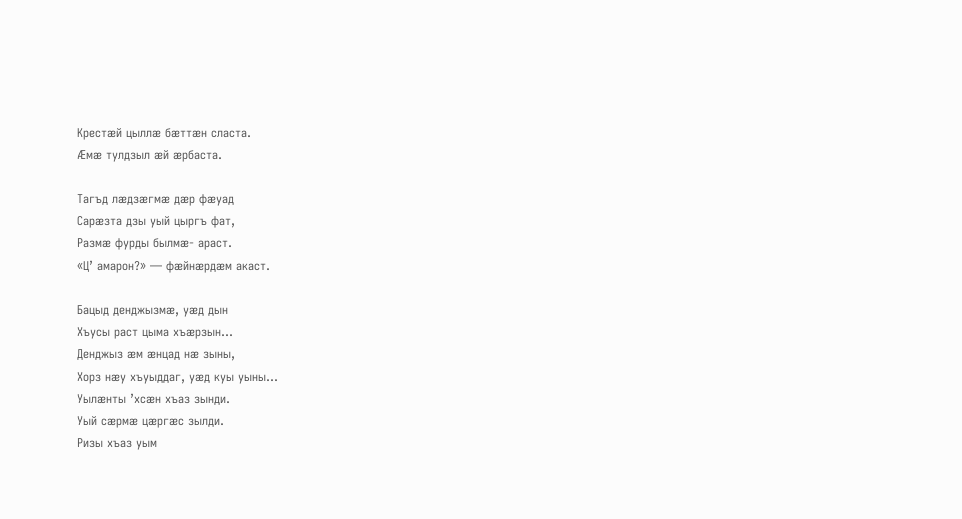Крестæй цыллæ бæттæн сласта.
Æмæ тулдзыл æй æрбаста.

Тагъд лæдзæгмæ дæр фæуад
Сарæзта дзы уый цыргъ фат,
Размæ фурды былмæ- араст.
«Ц’ амарон?» — фæйнæрдæм акаст.

Бацыд денджызмæ, уæд дын
Хъусы раст цыма хъæрзын...
Денджыз æм æнцад нæ зыны,
Хорз нæу хъуыддаг, уæд куы уыны...
Уылæнты ’хсæн хъаз зынди.
Уый сæрмæ цæргæс зылди.
Ризы хъаз уым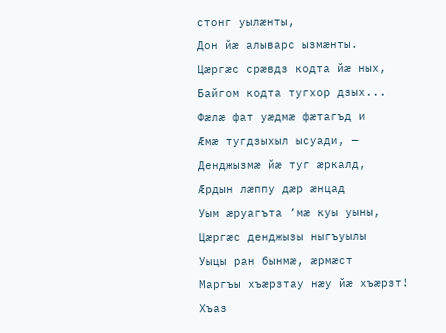стонг уылæнты,
Дон йæ алыварс ызмæнты.
Цæргæс срæвдз кодта йæ ных,
Байгом кодта тугхор дзых...
Фæлæ фат уæдмæ фæтагъд и
Æмæ тугдзыхыл ысуади, —
Денджызмæ йæ туг æркалд,
Æрдын лæппу дæр æнцад
Уым æруагъта ’мæ куы уыны,
Цæргæс денджызы ныгъуылы
Уыцы ран бынмæ, æрмæст
Маргъы хъæрзтау нæу йæ хъæрзт!
Хъаз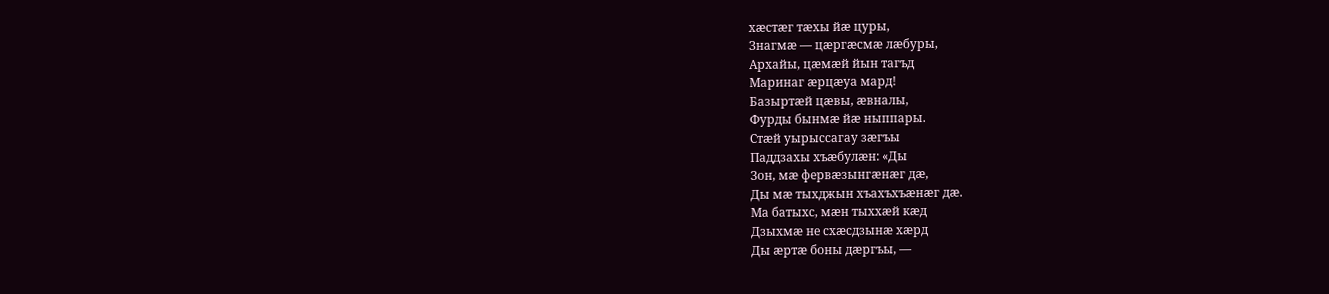хæстæг тæхы йæ цуры,
Знагмæ — цæргæсмæ лæбуры,
Архайы, цæмæй йын тагъд
Маринаг æрцæуа мард!
Базыртæй цæвы, æвналы,
Фурды бынмæ йæ ныппары.
Стæй уырыссагау зæгъы
Паддзахы хъæбулæн: «Ды
Зон, мæ фервæзынгæнæг дæ,
Ды мæ тыхджын хъахъхъæнæг дæ.
Ма батыхс, мæн тыххæй кæд
Дзыхмæ не схæсдзынæ хæрд
Ды æртæ боны дæргъы, —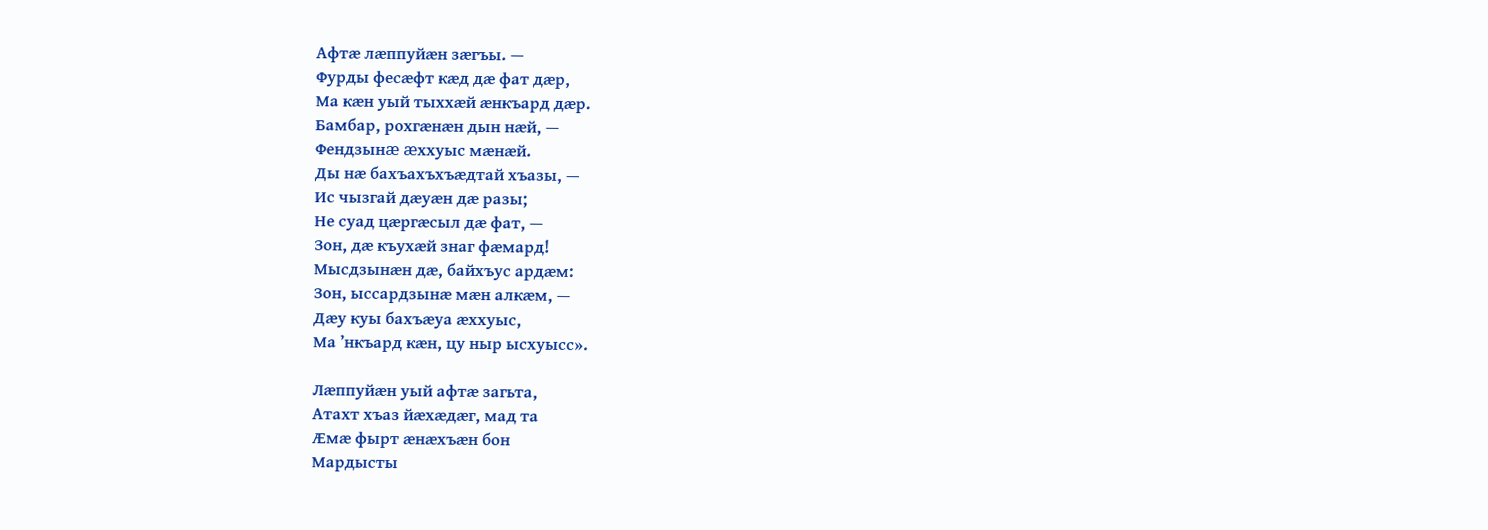Афтæ лæппуйæн зæгъы. —
Фурды фесæфт кæд дæ фат дæр,
Ма кæн уый тыххæй æнкъард дæр.
Бамбар, рохгæнæн дын нæй, —
Фендзынæ æххуыс мæнæй.
Ды нæ бахъахъхъæдтай хъазы, —
Ис чызгай дæуæн дæ разы;
Не суад цæргæсыл дæ фат, —
Зон, дæ къухæй знаг фæмард!
Мысдзынæн дæ, байхъус ардæм:
Зон, ыссардзынæ мæн алкæм, —
Дæу куы бахъæуа æххуыс,
Ма ’нкъард кæн, цу ныр ысхуысс».

Лæппуйæн уый афтæ загьта,
Атахт хъаз йæхæдæг, мад та
Æмæ фырт æнæхъæн бон
Мардысты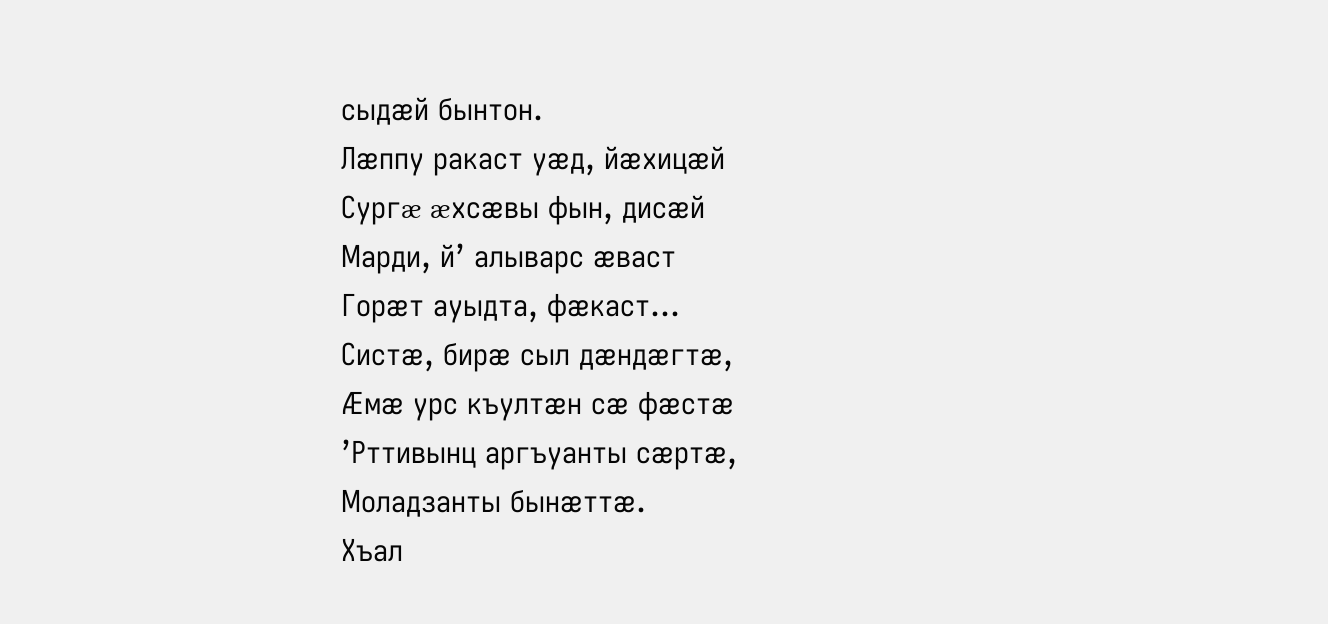сыдæй бынтон.
Лæппу ракаст уæд, йæхицæй
Сургæ æхсæвы фын, дисæй
Марди, й’ алыварс æваст
Горæт ауыдта, фæкаст...
Систæ, бирæ сыл дæндæгтæ,
Æмæ урс къултæн сæ фæстæ
’Рттивынц аргъуанты сæртæ,
Моладзанты бынæттæ.
Хъал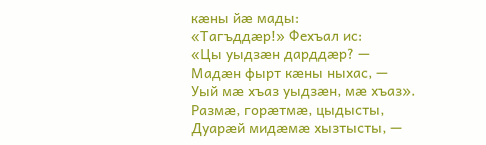кæны йæ мады:
«Тагъддæр!» Фехъал ис:
«Цы уыдзæн дарддæр? —
Мадæн фырт кæны ныхас, —
Уый мæ хъаз уыдзæн, мæ хъаз».
Размæ, горæтмæ, цыдысты,
Дуарæй мидæмæ хызтысты, —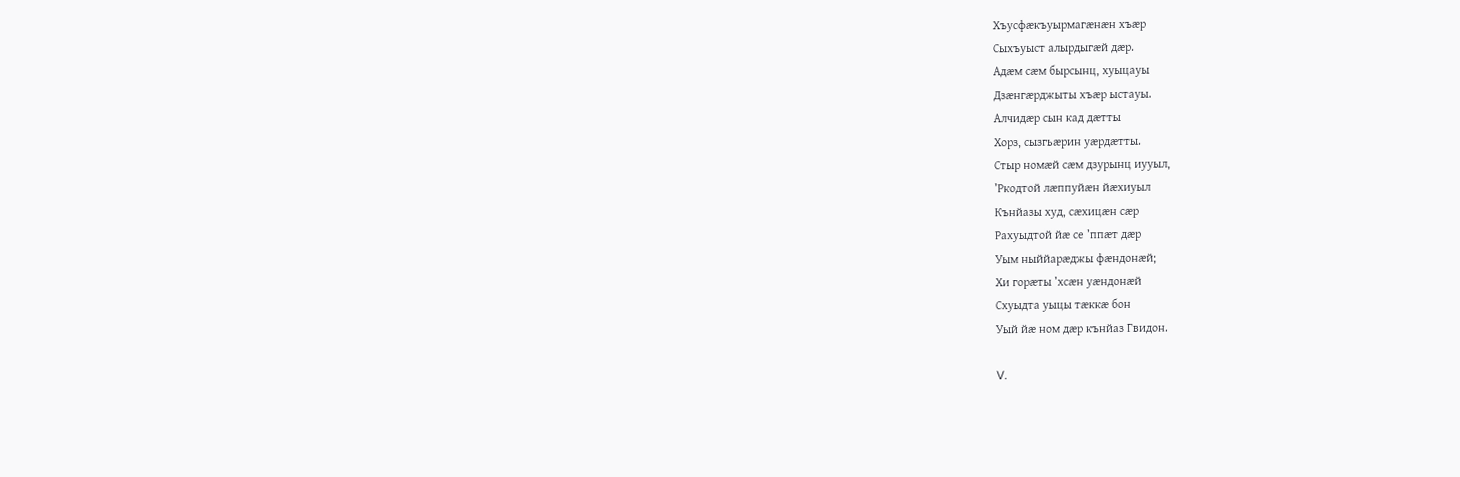Хъусфæкъуырмагæнæн хъæр
Сыхъуыст алырдыгæй дæр.
Адæм сæм бырсынц, хуыцауы
Дзæнгæрджыты хъæр ыстауы.
Алчидæр сын кад дæтты
Хорз, сызгьæрин уæрдæтты.
Стыр номæй сæм дзурынц иууыл,
’Ркодтой лæппуйæн йæхиуыл
Кънйазы худ, сæхицæн сæр
Рахуыдтой йæ се ’ппæт дæр
Уым ныййарæджы фæндонæй;
Хи горæты ’хсæн уæндонæй
Схуыдта уыцы тæккæ бон
Уый йæ ном дæр кънйаз Гвидон.

V.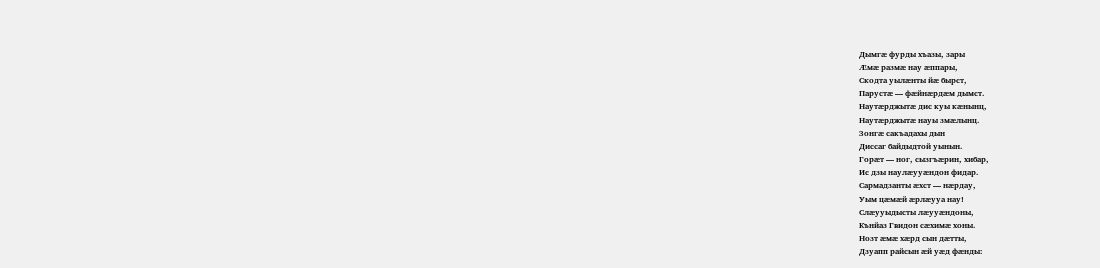Дымгæ фурды хъазы, зары
Æмæ размæ нау æппары,
Скодта уылæнты йæ бырст,
Парустæ — фæйнæрдæм дымст.
Наутæрджытæ дис куы кæнынц,
Наутæрджытæ науы змæлынц.
Зонгæ сакъадахы дын
Диссаг байдыдтой уынын.
Горæт — ног, сызгъæрин, хибар,
Ис дзы наулæууæндон фидар.
Сармадзанты æхст — нæрдау,
Уым цæмæй æрлæууа нау!
Слæууыдысты лæууæндоны,
Кънйаз Гвидон сæхимæ хоны.
Нозт æмæ хæрд сын дæтты,
Дзуапп райсын æй уæд фæнды: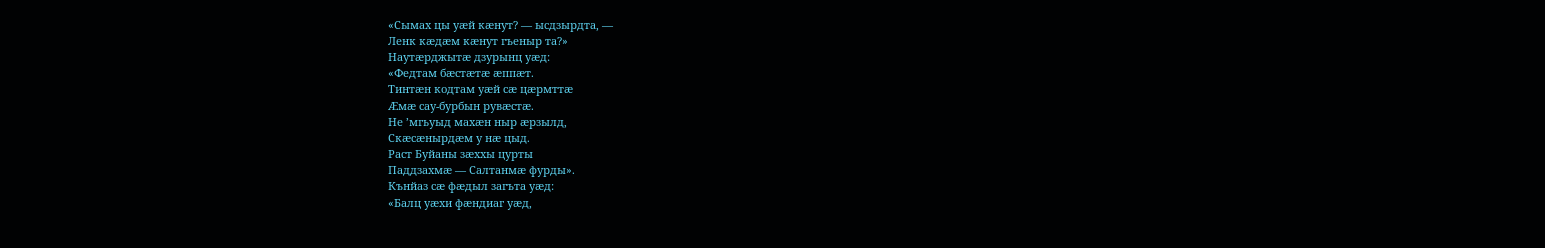«Сымах цы уæй кæнут? — ысдзырдта, —
Ленк кæдæм кæнут гъеныр та?»
Наутæрджытæ дзурынц уæд:
«Федтам бæстæтæ æппæт.
Тинтæн кодтам уæй сæ цæрмттæ
Æмæ сау-бурбын рувæстæ.
Не ’мгьуыд махæн ныр æрзылд,
Скæсæнырдæм у нæ цыд.
Раст Буйаны зæххы цурты
Паддзахмæ — Салтанмæ фурды».
Кънйаз сæ фæдыл загъта уæд:
«Балц уæхи фæндиаг уæд,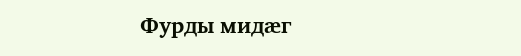Фурды мидæг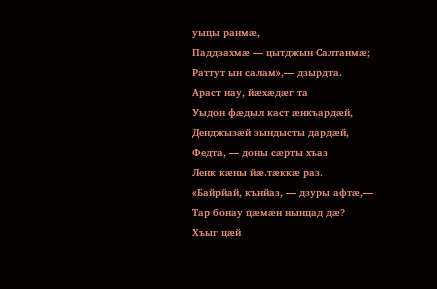уыцы ранмæ,
Паддзахмæ — цытджын Салтанмæ;
Раттут ын салам»,— дзырдта.
Араст нау, йæхæдæг та
Уыдон фæдыл каст æнкъардæй,
Денджызæй зындысты дардæй,
Федта, — доны сæрты хъаз
Ленк кæны йæ.тæккæ раз.
«Байрйай, кънйаз, — дзуры афтæ,—
Тар бонау цæмæн нынцад дæ?
Хъыг цæй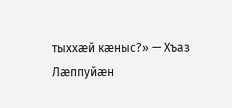тыххæй кæныс?» — Хъаз
Лæппуйæн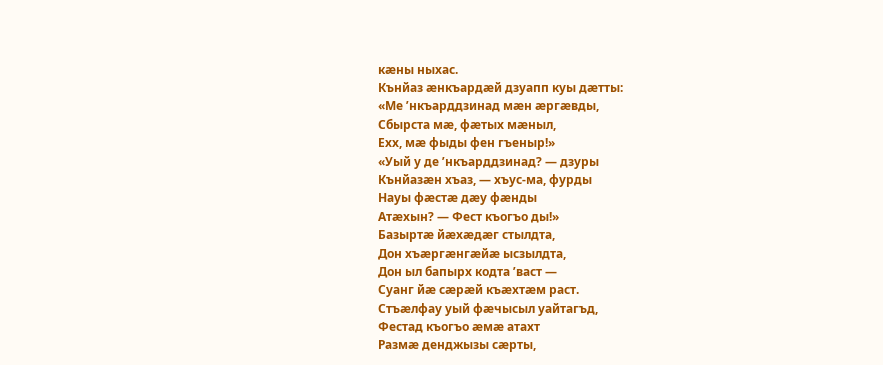кæны ныхас.
Кънйаз æнкъардæй дзуапп куы дæтты:
«Ме ’нкъарддзинад мæн æргæвды,
Сбырста мæ, фæтых мæныл,
Ехх, мæ фыды фен гъеныр!»
«Уый у де ’нкъарддзинад? — дзуры
Кънйазæн хъаз, — хъус-ма, фурды
Науы фæстæ дæу фæнды
Атæхын? — Фест къогъо ды!»
Базыртæ йæхæдæг стылдта,
Дон хъæргæнгæйæ ысзылдта,
Дон ыл бапырх кодта ’васт —
Суанг йæ сæрæй къæхтæм раст.
Стъæлфау уый фæчысыл уайтагъд,
Фестад къогъо æмæ атахт
Размæ денджызы сæрты,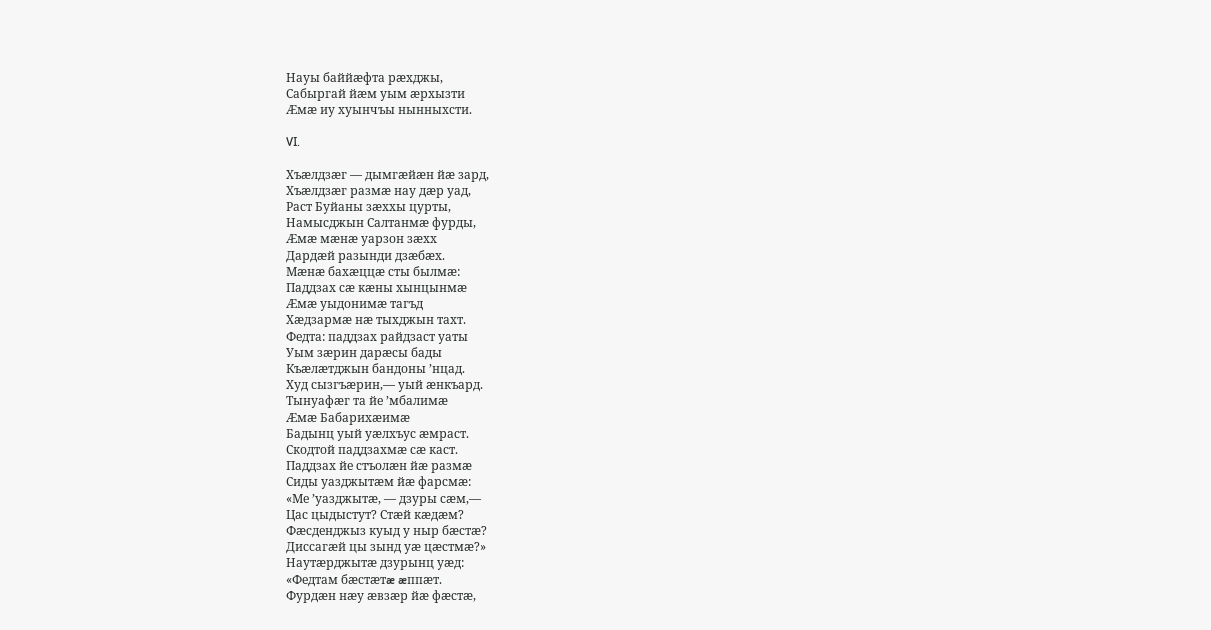Науы баййæфта рæхджы,
Сабыргай йæм уым æрхызти
Æмæ иу хуынчъы нынныхсти.

VI.

Хъæлдзæг — дымгæйæн йæ зард,
Хъæлдзæг размæ нау дæр уад,
Раст Буйаны зæххы цурты,
Намысджын Салтанмæ фурды,
Æмæ мæнæ уарзон зæхх
Дардæй разынди дзæбæх.
Мæнæ бахæццæ сты былмæ:
Паддзах сæ кæны хынцынмæ
Æмæ уыдонимæ тагъд
Хæдзармæ нæ тыхджын тахт.
Федта: паддзах райдзаст уаты
Уым зæрин дарæсы бады
Къæлæтджын бандоны ’нцад.
Худ сызгъæрин,— уый æнкъард.
Тынуафæг та йе ’мбалимæ
Æмæ Бабарихæимæ
Бадынц уый уæлхъус æмраст.
Скодтой паддзахмæ сæ каст.
Паддзах йе стъолæн йæ размæ
Сиды уазджытæм йæ фарсмæ:
«Ме ’уазджытæ, — дзуры сæм,—
Цас цыдыстут? Стæй кæдæм?
Фæсденджыз куыд у ныр бæстæ?
Диссагæй цы зынд уæ цæстмæ?»
Наутæрджытæ дзурынц уæд:
«Федтам бæстæтæ æппæт.
Фурдæн нæу æвзæр йæ фæстæ,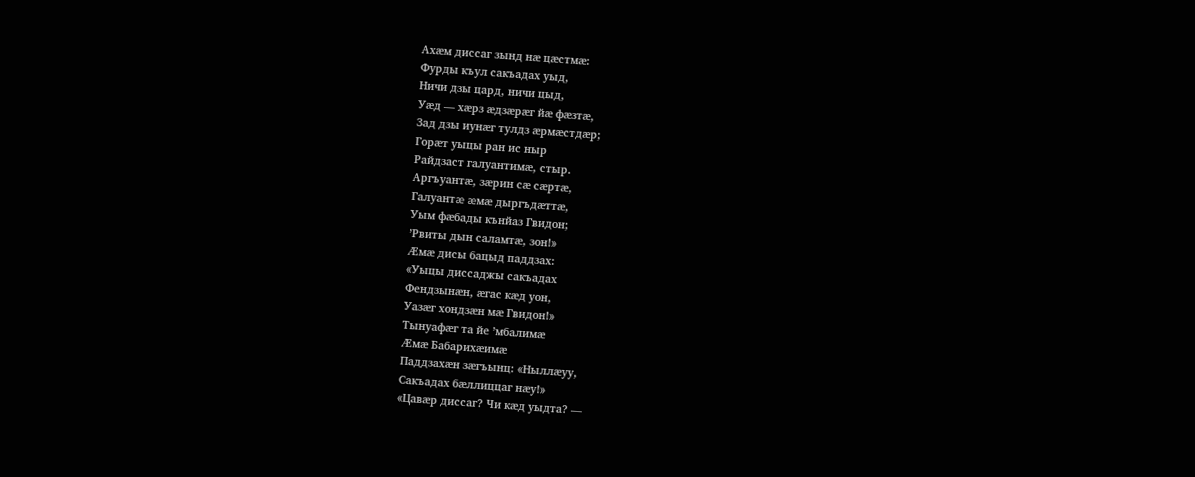Ахæм диссаг зынд нæ цæстмæ:
Фурды къул сакъадах уыд,
Ничи дзы цард, ничи цыд,
Уæд — хæрз æдзæрæг йæ фæзтæ,
Зад дзы иунæг тулдз æрмæстдæр;
Горæт уыцы ран ис ныр
Райдзаст галуантимæ, стыр.
Аргъуантæ, зæрин сæ сæртæ,
Галуантæ æмæ дыргъдæттæ,
Уым фæбады кънйаз Гвидон;
’Рвиты дын саламтæ, зон!»
Æмæ дисы бацыд паддзах:
«Уыцы диссаджы сакъадах
Фендзынæн, æгас кæд уон,
Уазæг хондзæн мæ Гвидон!»
Тынуафæг та йе ’мбалимæ
Æмæ Бабарихæимæ
Паддзахæн зæгъынц: «Ныллæуу,
Сакъадах бæллиццаг нæу!»
«Цавæр диссаг? Чи кæд уыдта? —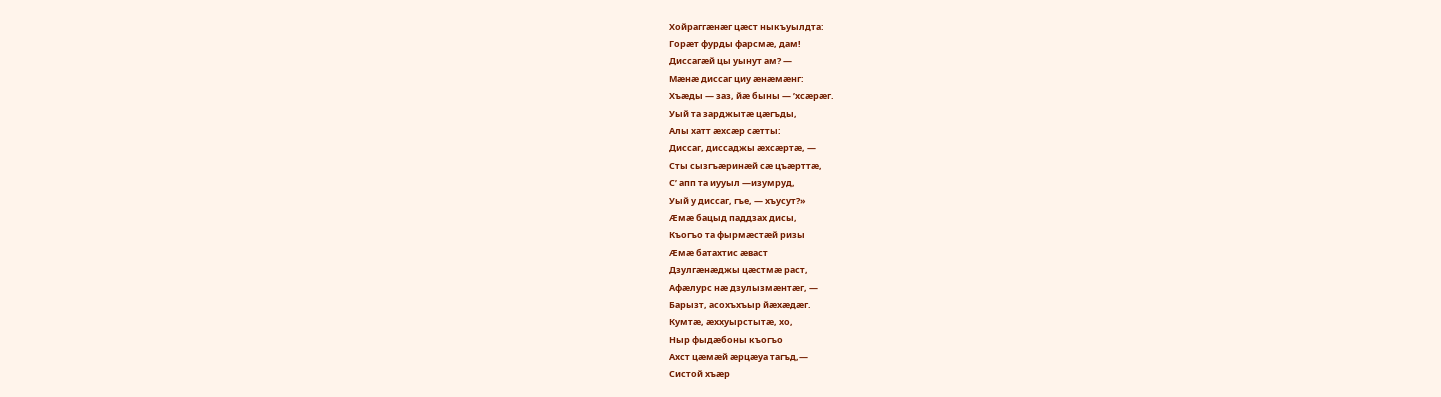Хойраггæнæг цæст ныкъуылдта:
Горæт фурды фарсмæ, дам!
Диссагæй цы уынут ам? —
Мæнæ диссаг циу æнæмæнг:
Хъæды — заз, йæ быны — ’хсæрæг.
Уый та зарджытæ цæгъды,
Алы хатт æхсæр сæтты:
Диссаг, диссаджы æхсæртæ, —
Сты сызгъæринæй сæ цъæрттæ,
С’ апп та иууыл —изумруд,
Уый у диссаг, гъе, — хъусут?»
Æмæ бацыд паддзах дисы,
Къогъо та фырмæстæй ризы
Æмæ батахтис æваст
Дзулгæнæджы цæстмæ раст,
Афæлурс нæ дзулызмæнтæг, —
Барызт, асохъхъыр йæхæдæг.
Кумтæ, æххуырстытæ, хо,
Ныр фыдæбоны къогъо
Ахст цæмæй æрцæуа тагъд,—
Систой хъæр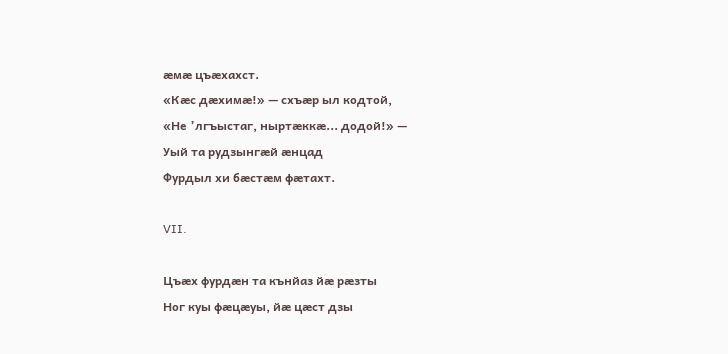æмæ цъæхахст.
«Кæс дæхимæ!» — схъæр ыл кодтой,
«Не ’лгъыстаг, ныртæккæ... додой!» —
Уый та рудзынгæй æнцад
Фурдыл хи бæстæм фæтахт.

VII.

Цъæх фурдæн та кънйаз йæ рæзты
Ног куы фæцæуы, йæ цæст дзы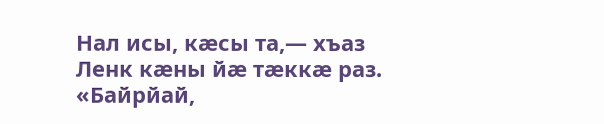Нал исы, кæсы та,— хъаз
Ленк кæны йæ тæккæ раз.
«Байрйай,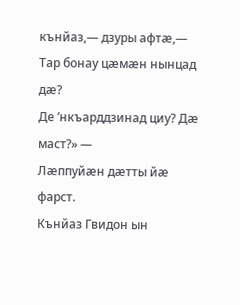кънйаз,— дзуры афтæ,—
Тар бонау цæмæн нынцад дæ?
Де ’нкъарддзинад циу? Дæ маст?» —
Лæппуйæн дæтты йæ фарст.
Кънйаз Гвидон ын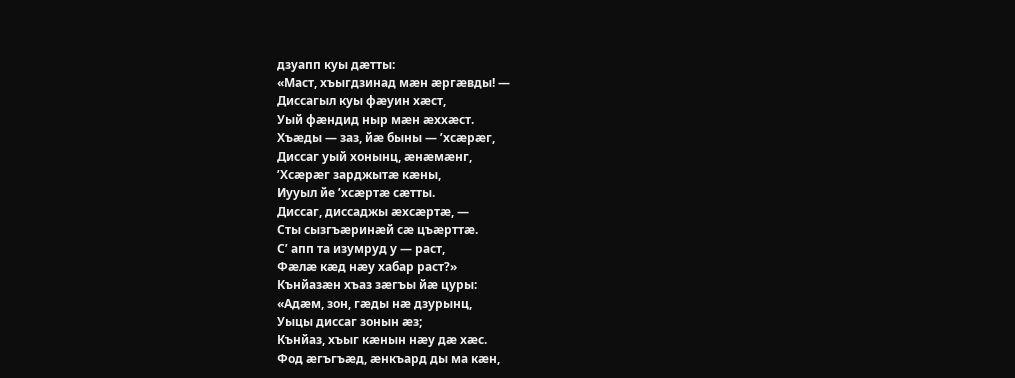дзуапп куы дæтты:
«Маст, хъыгдзинад мæн æргæвды! —
Диссагыл куы фæуин хæст,
Уый фæндид ныр мæн æххæст.
Хъæды — заз, йæ быны — ’хсæрæг,
Диссаг уый хонынц, æнæмæнг,
’Хсæрæг зарджытæ кæны,
Иууыл йе ’хсæртæ сæтты.
Диссаг, диссаджы æхсæртæ, —
Сты сызгъæринæй сæ цъæрттæ.
С’ апп та изумруд у — раст,
Фæлæ кæд нæу хабар раст?»
Кънйазæн хъаз зæгъы йæ цуры:
«Адæм, зон, гæды нæ дзурынц,
Уыцы диссаг зонын æз;
Кънйаз, хъыг кæнын нæу дæ хæс.
Фод æгъгъæд, æнкъард ды ма кæн,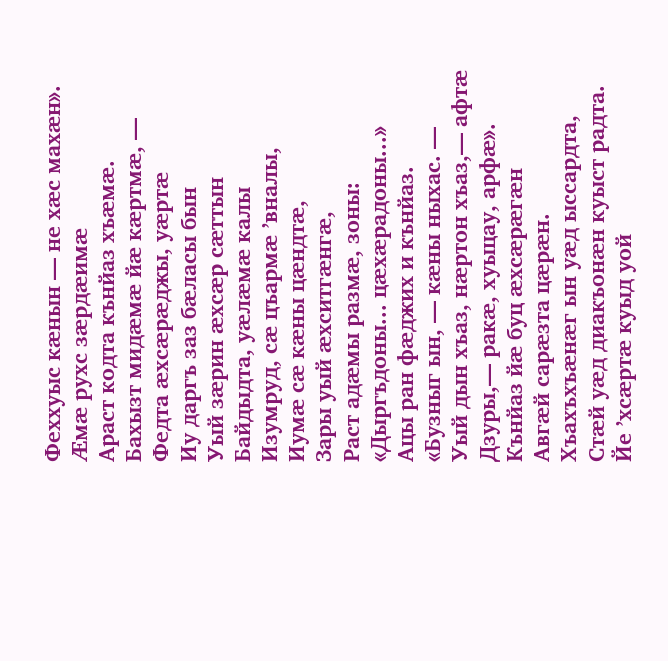Феххуыс кæнын — не хæс махæн».
Æмæ рухс зæрдæимæ
Араст кодта кънйаз хъæмæ.
Бахызт мидæмæ йæ кæртмæ, —
Федта æхсæрæджы, уæртæ
Иу даргъ заз бæласы бын
Уый зæрин æхсæр сæттын
Байдыдта, уæлæмæ калы
Изумруд, сæ цъармæ ’вналы,
Иумæ сæ кæны цæндтæ,
Зары уый æхситгæнгæ,
Раст адæмы размæ, зоны:
«Дыргъдоны... цæхæрадоны...»
Ацы ран фæджих и кънйаз.
«Бузныг ын, — кæны ныхас. —
Уый дын хъаз, нæртон хъаз,— афтæ
Дзуры,— ракæ, хуыцау, арфæ».
Кънйаз йæ буц æхсæрæгæн
Авгæй сарæзта цæрæн.
Хъахъхъæнæг ын уæд ыссардта,
Стæй уæд диакъонæн куыст радта.
Йе ’хсæртæ куыд уой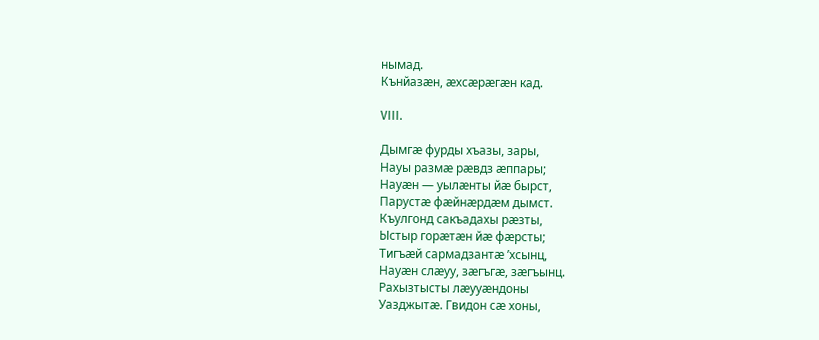нымад.
Кънйазæн, æхсæрæгæн кад.

VIII.

Дымгæ фурды хъазы, зары,
Науы размæ рæвдз æппары;
Науæн — уылæнты йæ бырст,
Парустæ фæйнæрдæм дымст.
Къулгонд сакъадахы рæзты,
Ыстыр горæтæн йæ фæрсты;
Тигъæй сармадзантæ ’хсынц,
Науæн слæуу, зæгъгæ, зæгъынц.
Рахызтысты лæууæндоны
Уазджытæ. Гвидон сæ хоны,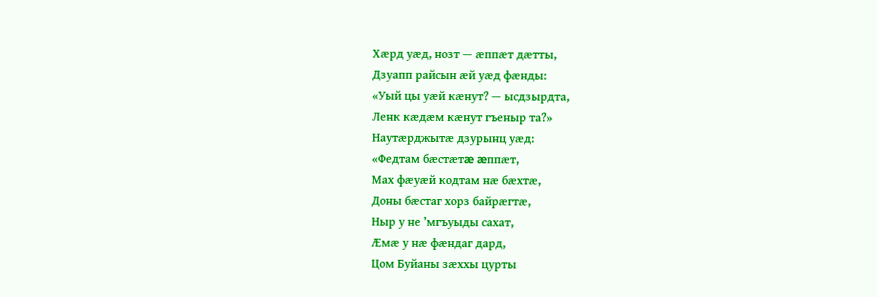Хæрд уæд, нозт — æппæт дæтты,
Дзуапп райсын æй уæд фæнды:
«Уый цы уæй кæнут? — ысдзырдта,
Ленк кæдæм кæнут гъеныр та?»
Наутæрджытæ дзурынц уæд:
«Федтам бæстæтæ æппæт,
Мах фæуæй кодтам нæ бæхтæ,
Доны бæстаг хорз байрæгтæ,
Ныр у не ’мгъуыды сахат,
Æмæ у нæ фæндаг дард,
Цом Буйаны зæххы цурты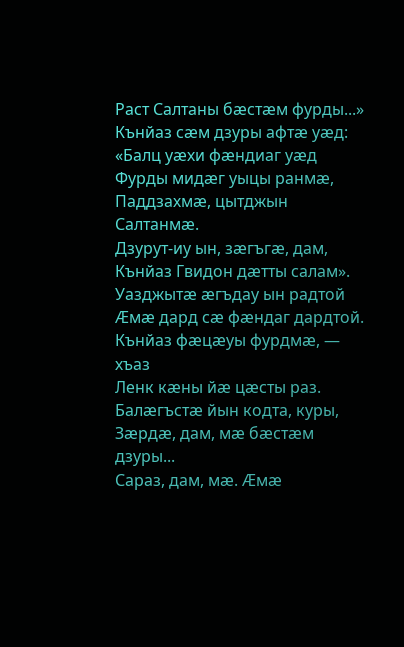Раст Салтаны бæстæм фурды...»
Кънйаз сæм дзуры афтæ уæд:
«Балц уæхи фæндиаг уæд
Фурды мидæг уыцы ранмæ,
Паддзахмæ, цытджын Салтанмæ.
Дзурут-иу ын, зæгъгæ, дам,
Кънйаз Гвидон дæтты салам».
Уазджытæ æгъдау ын радтой
Æмæ дард сæ фæндаг дардтой.
Кънйаз фæцæуы фурдмæ, — хъаз
Ленк кæны йæ цæсты раз.
Балæгъстæ йын кодта, куры,
Зæрдæ, дам, мæ бæcтæм дзуры...
Сараз, дам, мæ. Æмæ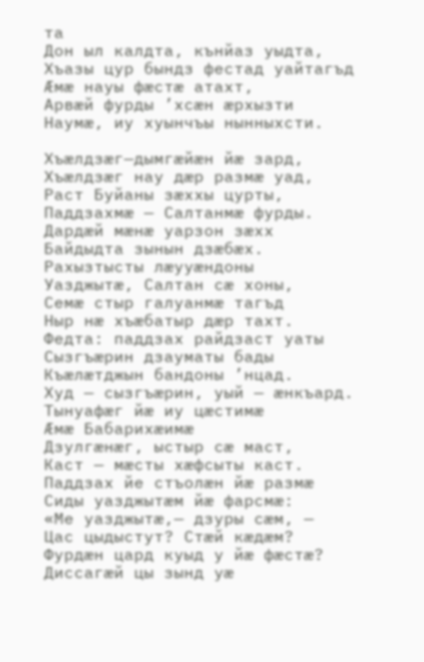та
Дон ыл калдта, кънйаз уыдта,
Хъазы цур бындз фестад уайтагъд
Æмæ науы фæстæ атахт,
Арвæй фурды ’хсæн æрхызти
Наумæ, иу хуынчъы нынныхсти.

Хъæлдзæг—дымгæйæн йæ зард,
Хъæлдзæг нау дæр размæ уад,
Раст Буйаны зæххы цурты,
Паддзахмæ — Салтанмæ фурды.
Дардæй мæнæ уарзон зæхх
Байдыдта зынын дзæбæх.
Рахызтысты лæууæндоны
Уазджытæ, Салтан сæ хоны,
Семæ стыр галуанмæ тагъд
Ныр нæ хъæбатыр дæр тахт.
Федта: паддзах райдзаст уаты
Сызгъæрин дзауматы бады
Къæлæтджын бандоны ’нцад.
Худ — сызгъæрин, уый — æнкъард.
Тынуафæг йæ иу цæстимæ
Æмæ Бабарихæимæ
Дзулгæнæг, ыстыр сæ маст,
Каст — мæсты хæфсыты каст.
Паддзах йе стъолæн йæ размæ
Сиды уазджытæм йæ фарсмæ:
«Ме уазджытæ,— дзуры сæм, —
Цас цыдыстут? Стæй кæдæм?
Фурдæн цард куыд у йæ фæстæ?
Диссагæй цы зынд уæ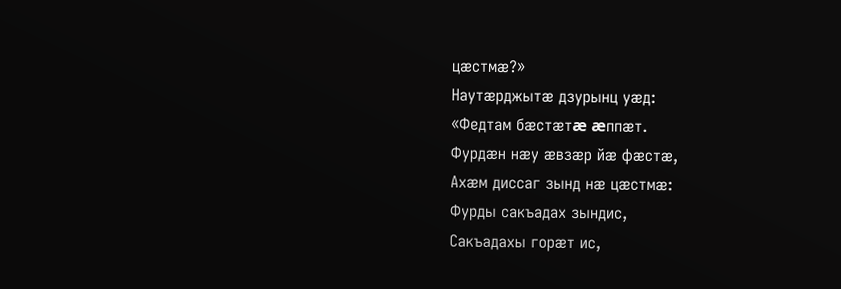цæстмæ?»
Наутæрджытæ дзурынц уæд:
«Федтам бæстæтæ æппæт.
Фурдæн нæу æвзæр йæ фæстæ,
Ахæм диссаг зынд нæ цæстмæ:
Фурды сакъадах зындис,
Сакъадахы горæт ис,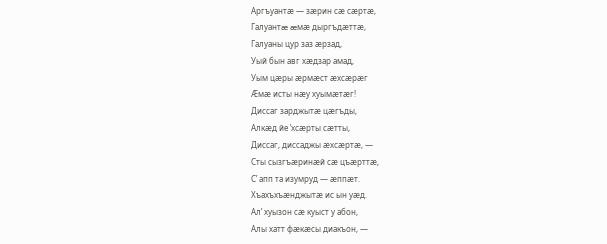Аргъуантæ — зæрин сæ сæртæ,
Галуантæ æмæ дыргъдæттæ,
Галуаны цур заз æрзад,
Уый бын авг хæдзар амад,
Уым цæры æрмæст æхсæрæг
Æмæ исты нæу хуымæтæг!
Диссаг зарджытæ цæгъды,
Алкæд йе ’хсæрты сæтты,
Диссаг, диссаджы æхсæртæ, —
Сты сызгъæринæй сæ цъæрттæ,
С’ апп та изумруд — æппæт.
Хъахъхъæнджытæ ис ын уæд.
Ал’ хуызон сæ куыст у абон,
Алы хатт фæкæсы диакъон, —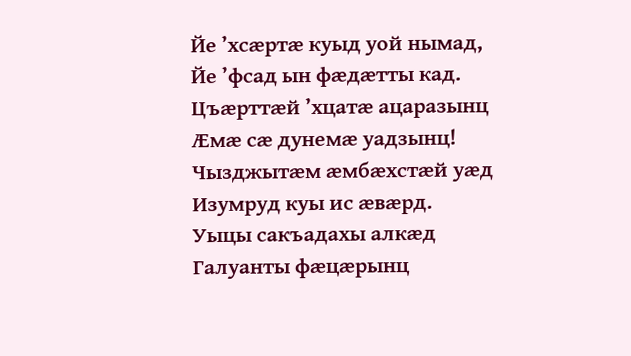Йе ’хсæртæ куыд уой нымад,
Йе ’фсад ын фæдæтты кад.
Цъæрттæй ’хцатæ ацаразынц
Æмæ сæ дунемæ уадзынц!
Чызджытæм æмбæхстæй уæд
Изумруд куы ис æвæрд.
Уыцы сакъадахы алкæд
Галуанты фæцæрынц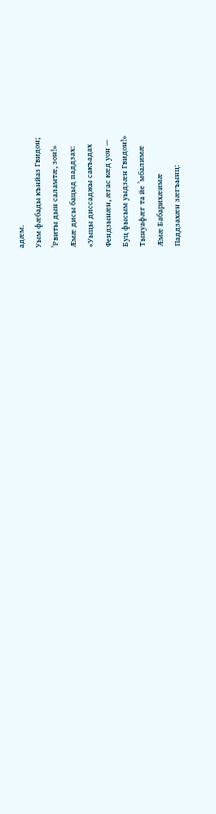адæм.
Уым фæбады кънйаз Гвидон;
’Рвиты дын саламтæ, зон!»
Æмæ дисы бацыд паддзах:
«Уыцы диссаджы сакъадах
Фендзынæн, æгас кæд уон —
Буц фысым уыдзæн Гвидон!»
Тынуафæг та йе ’мбалимæ
Æмæ Бабарихæимæ
Паддзахæн зæгъынц: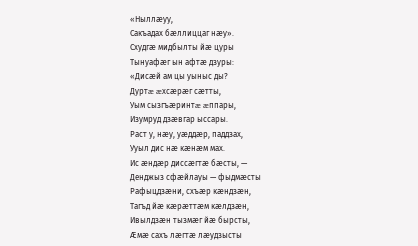«Ныллæуу,
Сакъадах бæллиццаг нæу».
Схудгæ мидбылты йæ цуры
Тынуафæг ын афтæ дзуры:
«Дисæй ам цы уыныс ды?
Дуртæ æхсæрæг сæтты,
Уым сызгъæринтæ æппары,
Изумруд дзæвгар ыссары.
Раст у, нæу, уæддæр, паддзах,
Ууыл дис нæ кæнæм мах.
Ис æндæр диссæгтæ бæсты, —
Денджыз сфæйлауы — фыдмæсты
Рафыцдзæни, схъæр кæндзæн,
Тагъд йæ кæрæттæм кæлдзæн,
Ивылдзæн тызмæг йæ бырсты,
Æмæ сахъ лæгтæ лæудзысты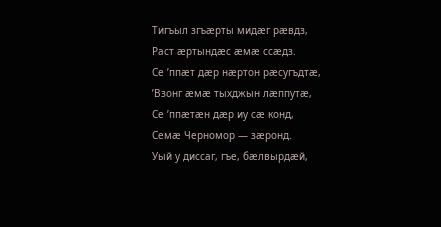Тигъыл згъæрты мидæг рæвдз,
Раст æртындæс æмæ ссæдз.
Се ’ппæт дæр нæртон рæсугъдтæ,
’Взонг æмæ тыхджын лæппутæ,
Се ’ппæтæн дæр иу сæ конд,
Семæ Черномор — зæронд.
Уый у диссаг, гъе, бæлвырдæй,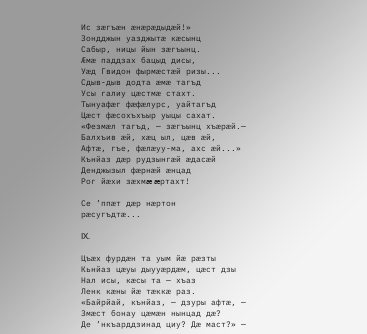Ис зæгъæн æнæрæдыдæй!»
Зондджын уазджытæ кæсынц
Сабыр, ницы йын зæгъынц.
Æмæ паддзах бацыд дисы,
Уæд Гвидон фырмæстæй ризы...
Сдыв-дыв додта æмæ тагъд
Усы галиу цæстмæ стахт.
Тынуафæг фæфæлурс, уайтагъд
Цæст фæсохъхъыр уыцы сахат.
«Фезмæл тагъд, — зæгъынц хъæрæй.—
Балхъив æй, хæц ыл, цæв æй,
Афтæ, гъе, фæлæуу-ма, ахс æй...»
Кънйаз дæр рудзынгæй æдасæй
Денджызыл фæрнæй æнцад
Рог йæхи зæхмæ æртахт!

Се ’ппæт дæр нæртон
рæсугъдтæ...

IX.

Цъæх фурдæн та уым йæ рæзты
Кьнйаз цæуы дыууæрдæм, цæст дзы
Нал исы, кæсы та — хъаз
Ленк кæны йæ тæккæ раз.
«Байрйай, кънйаз, — дзуры афтæ, —
Змæст бонау цæмæн нынцад дæ?
Де ’нкъарддзинад циу? Дæ маст?» —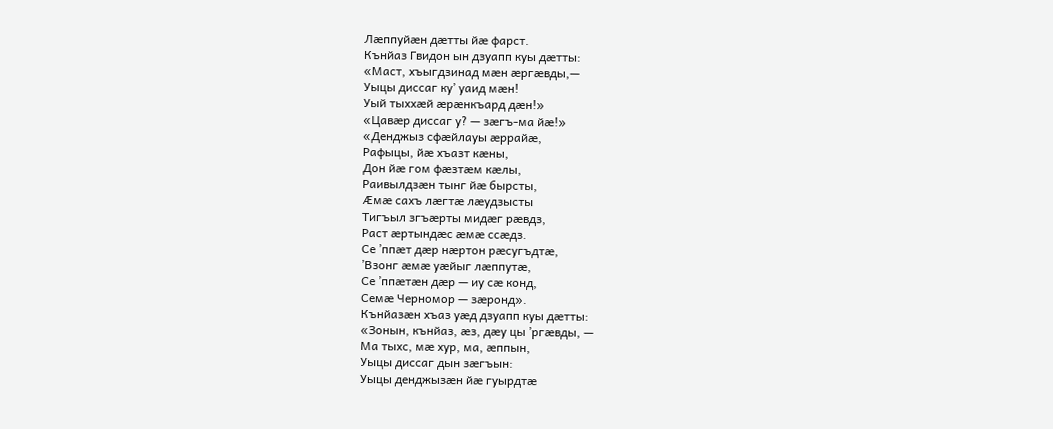Лæппуйæн дæтты йæ фарст.
Кънйаз Гвидон ын дзуапп куы дæтты:
«Маст, хъыгдзинад мæн æргæвды,—
Уыцы диссаг ку’ уаид мæн!
Уый тыххæй æрæнкъард дæн!»
«Цавæр диссаг у? — зæгъ-ма йæ!»
«Денджыз сфæйлауы æррайæ,
Рафыцы, йæ хъазт кæны,
Дон йæ гом фæзтæм кæлы,
Раивылдзæн тынг йæ бырсты,
Æмæ сахъ лæгтæ лæудзысты
Тигъыл згъæрты мидæг рæвдз,
Раст æртындæс æмæ ссæдз.
Се ’ппæт дæр нæртон рæсугъдтæ,
’Взонг æмæ уæйыг лæппутæ,
Се ’ппæтæн дæр — иу сæ конд,
Семæ Черномор — зæронд».
Кънйазæн хъаз уæд дзуапп куы дæтты:
«Зонын, кънйаз, æз, дæу цы ’ргæвды, —
Ма тыхс, мæ хур, ма, æппын,
Уыцы диссаг дын зæгъын:
Уыцы денджызæн йæ гуырдтæ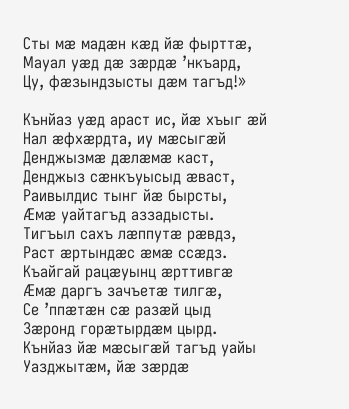Сты мæ мадæн кæд йæ фырттæ,
Мауал уæд дæ зæрдæ ’нкъард,
Цу, фæзындзысты дæм тагъд!»

Кънйаз уæд араст ис, йæ хъыг æй
Нал æфхæрдта, иу мæсыгæй
Денджызмæ дæлæмæ каст,
Денджыз сæнкъуысыд æваст,
Раивылдис тынг йæ бырсты,
Æмæ уайтагъд аззадысты.
Тигъыл сахъ лæппутæ рæвдз,
Раст æртындæс æмæ ссæдз.
Къайгай рацæуынц æрттивгæ
Æмæ даргъ зачъетæ тилгæ,
Се ’ппæтæн сæ разæй цыд
Зæронд горæтырдæм цырд.
Кънйаз йæ мæсыгæй тагъд уайы
Уазджытæм, йæ зæрдæ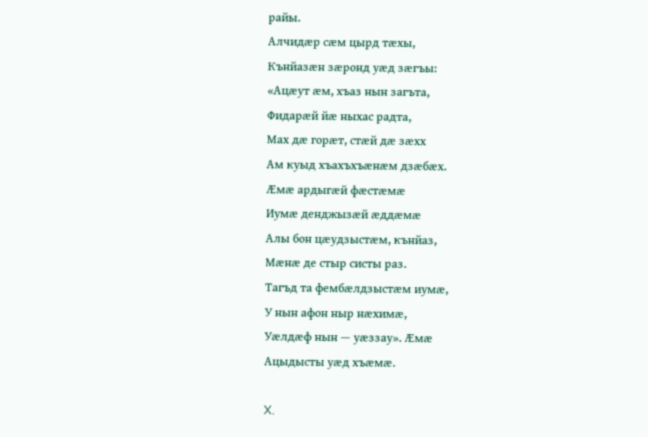райы.
Алчидæр сæм цырд тæхы,
Кънйазæн зæронд уæд зæгъы:
«Ацæут æм, хъаз нын загъта,
Фидарæй йæ ныхас радта,
Мах дæ горæт, стæй дæ зæхх
Ам куыд хъахъхъæнæм дзæбæх.
Æмæ ардыгæй фæстæмæ
Иумæ денджызæй æддæмæ
Алы бон цæудзыстæм, кънйаз,
Мæнæ де стыр систы раз.
Тагъд та фембæлдзыстæм иумæ,
У нын афон ныр нæхимæ,
Уæлдæф нын — уæззау». Æмæ
Ацыдысты уæд хъæмæ.

X.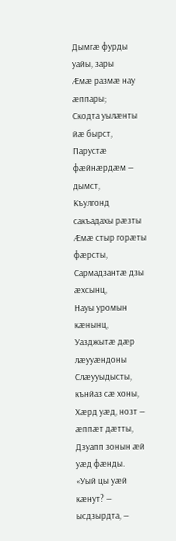Дымгæ фурды уайы, зары
Æмæ размæ нау æппары;
Скодта уылæнты йæ бырст,
Парустæ фæйнæрдæм — дымст,
Къулгонд сакъадахы рæзты
Æмæ стыр горæты фæрсты,
Сармадзантæ дзы æхсынц,
Науы уромын кæнынц,
Уазджытæ дæр лæууæндоны
Слæууыдысты, кънйаз сæ хоны,
Хæрд уæд, нозт — æппæт дæтты,
Дзуапп зонын æй уæд фæнды.
«Уый цы уæй кæнут? — ысдзырдта, —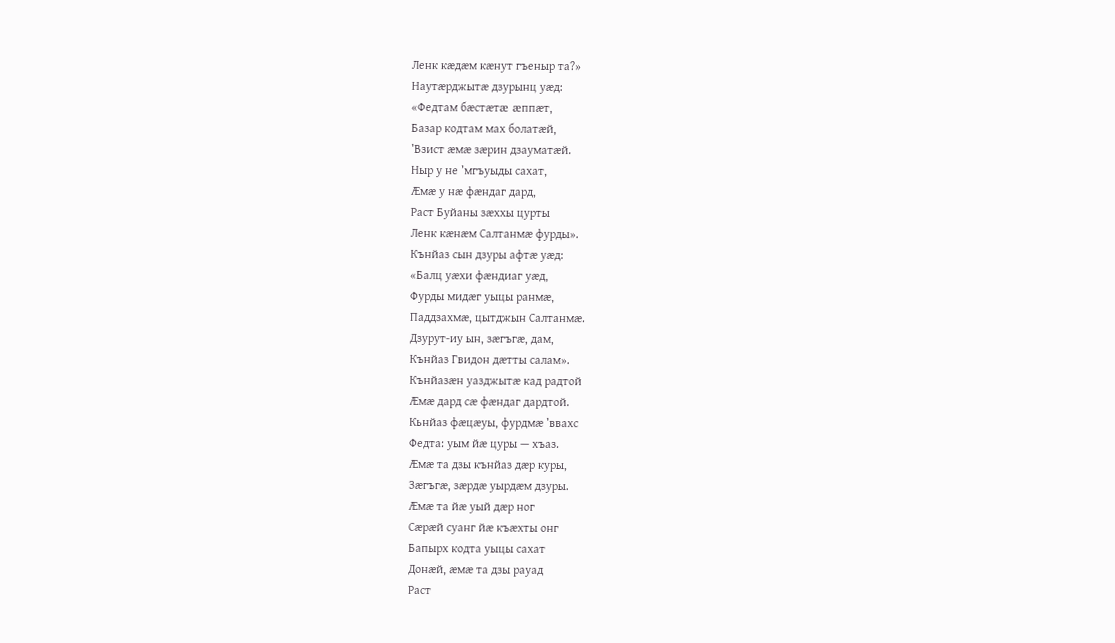Ленк кæдæм кæнут гъеныр та?»
Наутæрджытæ дзурынц уæд:
«Федтам бæстæтæ æппæт,
Базар кодтам мах болатæй,
’Взист æмæ зæрин дзауматæй.
Ныр у не ’мгъуыды сахат,
Æмæ у нæ фæндаг дард,
Раст Буйаны зæххы цурты
Ленк кæнæм Салтанмæ фурды».
Кънйаз сын дзуры афтæ уæд:
«Балц уæхи фæндиаг уæд,
Фурды мидæг уыцы ранмæ,
Паддзахмæ, цытджын Салтанмæ.
Дзурут-иу ын, зæгъгæ, дам,
Кънйаз Гвидон дæтты салам».
Кънйазæн уазджытæ кад радтой
Æмæ дард сæ фæндаг дардтой.
Кьнйаз фæцæуы, фурдмæ ’ввахс
Федта: уым йæ цуры — хъаз.
Æмæ та дзы кънйаз дæр куры,
Зæгъгæ, зæрдæ уырдæм дзуры.
Æмæ та йæ уый дæр ног
Сæрæй суанг йæ къæхты онг
Бапырх кодта уыцы сахат
Донæй, æмæ та дзы рауад
Раст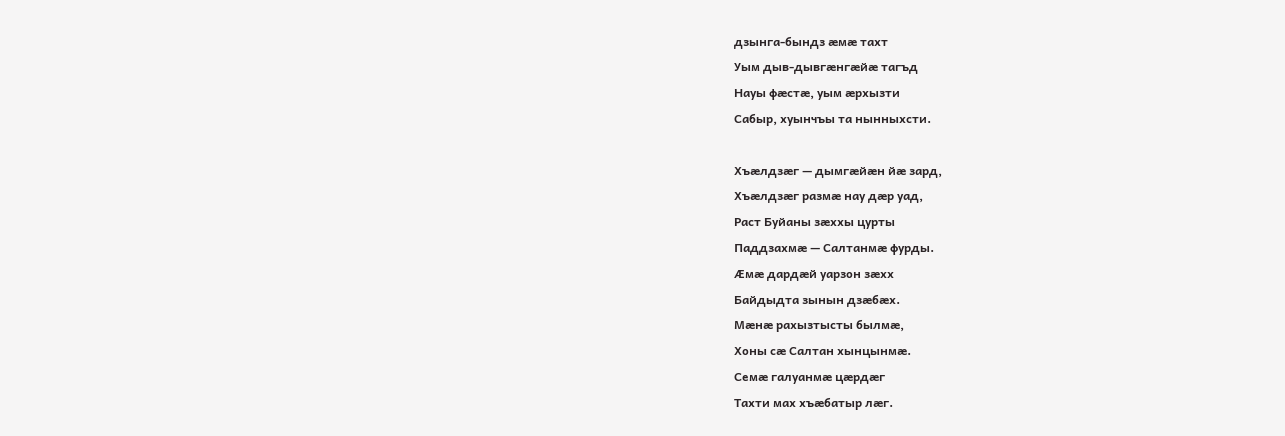дзынга-бындз æмæ тахт
Уым дыв-дывгæнгæйæ тагъд
Науы фæстæ, уым æрхызти
Сабыр, хуынчъы та нынныхсти.

Хъæлдзæг — дымгæйæн йæ зард,
Хъæлдзæг размæ нау дæр уад,
Раст Буйаны зæххы цурты
Паддзахмæ — Салтанмæ фурды.
Æмæ дардæй уарзон зæхх
Байдыдта зынын дзæбæх.
Мæнæ рахызтысты былмæ,
Хоны сæ Салтан хынцынмæ.
Семæ галуанмæ цæрдæг
Тахти мах хъæбатыр лæг.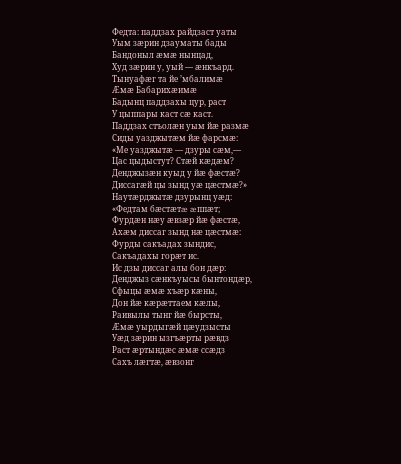Федта: паддзах райдзаст уаты
Уым зæрин дзауматы бады
Бандоныл æмæ нынцад,
Худ зæрин у, уый — æнкъард.
Тынуафæг та йе ’мбалимæ
Æмæ Бабарихæимæ
Бадынц паддзахы цур, раст
У цыппары каст сæ каст.
Паддзах стъолæн уым йæ размæ
Сиды уазджытæм йæ фарсмæ:
«Ме уазджытæ — дзуры сæм,—
Цас цыдыстут? Стæй кæдæм?
Денджызæн куыд у йæ фæстæ?
Диссагæй цы зынд уæ цæстмæ?»
Наутæрджытæ дзурынц уæд:
«Федтам бæстæтæ æппæт;
Фурдæн нæу æвзæр йæ фæстæ,
Ахæм диссаг зынд нæ цæстмæ:
Фурды сакъадах зындис,
Сакъадахы горæт ис.
Ис дзы диссаг алы бон дæр:
Денджыз сæнкъуысы бынтондæр,
Сфыцы æмæ хъæр кæны,
Дон йæ кæрæттаем кæлы,
Раивылы тынг йæ бырсты,
Æмæ уырдыгæй цæудзысты
Уæд зæрин ызгъæрты рæвдз
Раст æртындæс æмæ ссæдз
Сахъ лæгтæ, æвзонг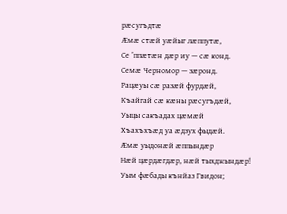рæсугъдтæ
Æмæ стæй уæйыг лæппутæ,
Се ’ппæтæн дæр иу — сæ конд.
Семæ Черномор — зæронд.
Рацæуы сæ разæй фурдæй,
Къайгай сæ кæны рæсугъдæй,
Уыцы сакъадах цæмæй
Хъахъхъæд уа æдзух фыдæй.
Æмæ уыдонæй æппындæр
Нæй цæрдæгдæр, нæй тыхджындæр!
Уым фæбады кънйаз Гвидон;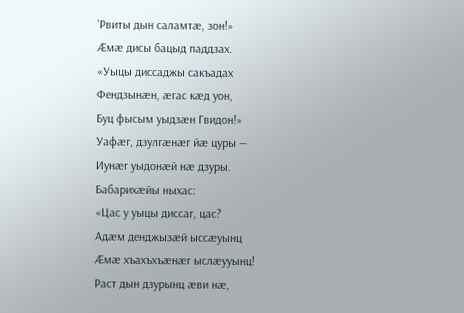’Рвиты дын саламтæ, зон!»
Æмæ дисы бацыд паддзах.
«Уыцы диссаджы сакъадах
Фендзынæн, æгас кæд уон,
Буц фысым уыдзæн Гвидон!»
Уафæг, дзулгæнæг йæ цуры —
Иунæг уыдонæй нæ дзуры.
Бабарихæйы ныхас:
«Цас у уыцы диссаг, цас?
Адæм денджызæй ыссæуынц
Æмæ хъахъхъæнæг ыслæууынц!
Раст дын дзурынц æви нæ,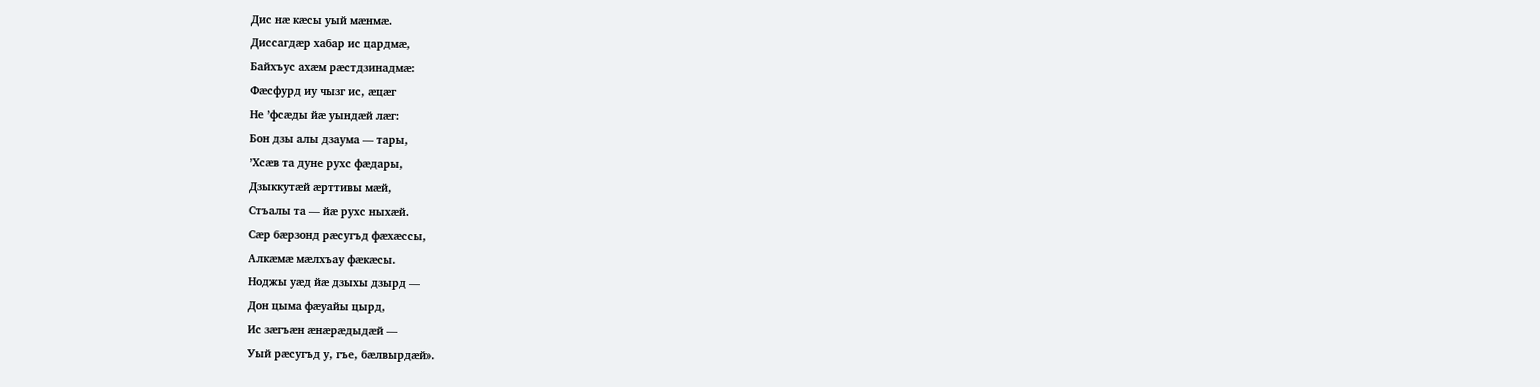Дис нæ кæсы уый мæнмæ.
Диссагдæр хабар ис цардмæ,
Байхъус ахæм рæстдзинадмæ:
Фæсфурд иу чызг ис, æцæг
Не ’фсæды йæ уындæй лæг:
Бон дзы алы дзаума — тары,
’Хсæв та дуне рухс фæдары,
Дзыккутæй æрттивы мæй,
Стъалы та — йæ рухс ныхæй.
Сæр бæрзонд рæсугъд фæхæссы,
Алкæмæ мæлхъау фæкæсы.
Ноджы уæд йæ дзыхы дзырд —
Дон цыма фæуайы цырд,
Ис зæгъæн æнæрæдыдæй —
Уый рæсугъд у, гъе, бæлвырдæй».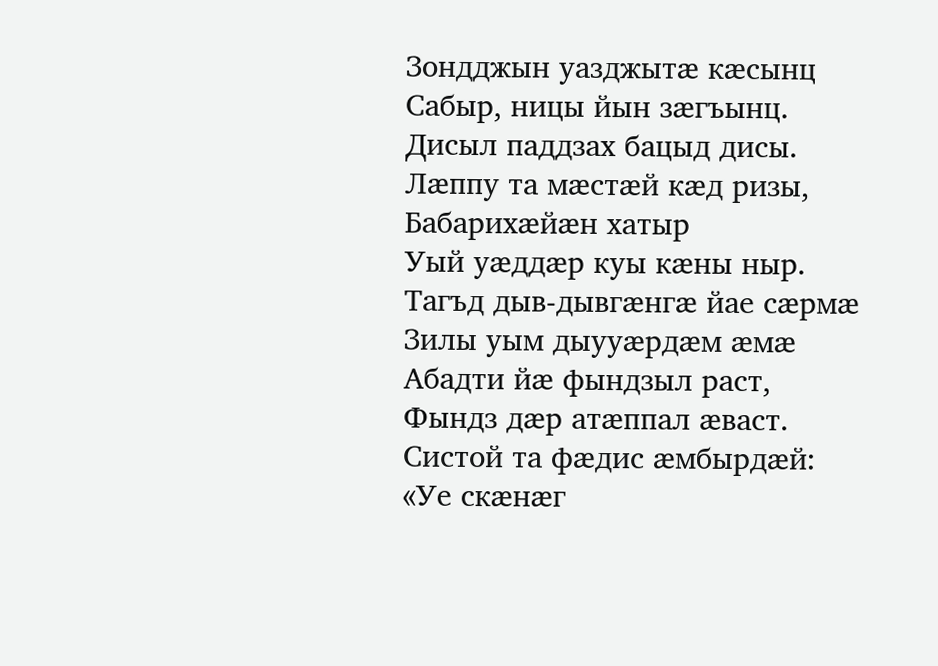Зондджын уазджытæ кæсынц
Сабыр, ницы йын зæгъынц.
Дисыл паддзах бацыд дисы.
Лæппу та мæстæй кæд ризы,
Бабарихæйæн хатыр
Уый уæддæр куы кæны ныр.
Тагъд дыв-дывгæнгæ йае сæрмæ
Зилы уым дыууæрдæм æмæ
Абадти йæ фындзыл раст,
Фындз дæр атæппал æваст.
Систой та фæдис æмбырдæй:
«Уе скæнæг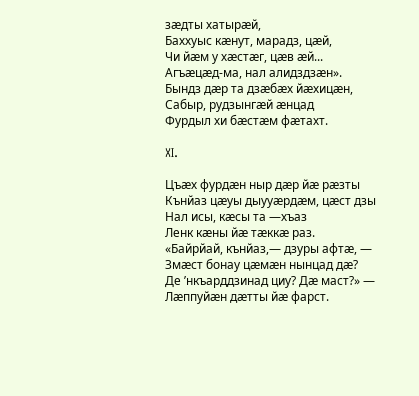зæдты хатырæй,
Баххуыс кæнут, марадз, цæй,
Чи йæм у хæстæг, цæв æй...
Агъæцæд-ма, нал алидздзæн».
Бындз дæр та дзæбæх йæхицæн,
Сабыр, рудзынгæй æнцад
Фурдыл хи бæстæм фæтахт.

XI.

Цъæх фурдæн ныр дæр йæ рæзты
Кънйаз цæуы дыууæрдæм, цæст дзы
Нал исы, кæсы та —хъаз
Ленк кæны йæ тæккæ раз.
«Байрйай, кънйаз,— дзуры афтæ, —
Змæст бонау цæмæн нынцад дæ?
Де ’нкъарддзинад циу? Дæ маст?» —
Лæппуйæн дæтты йæ фарст.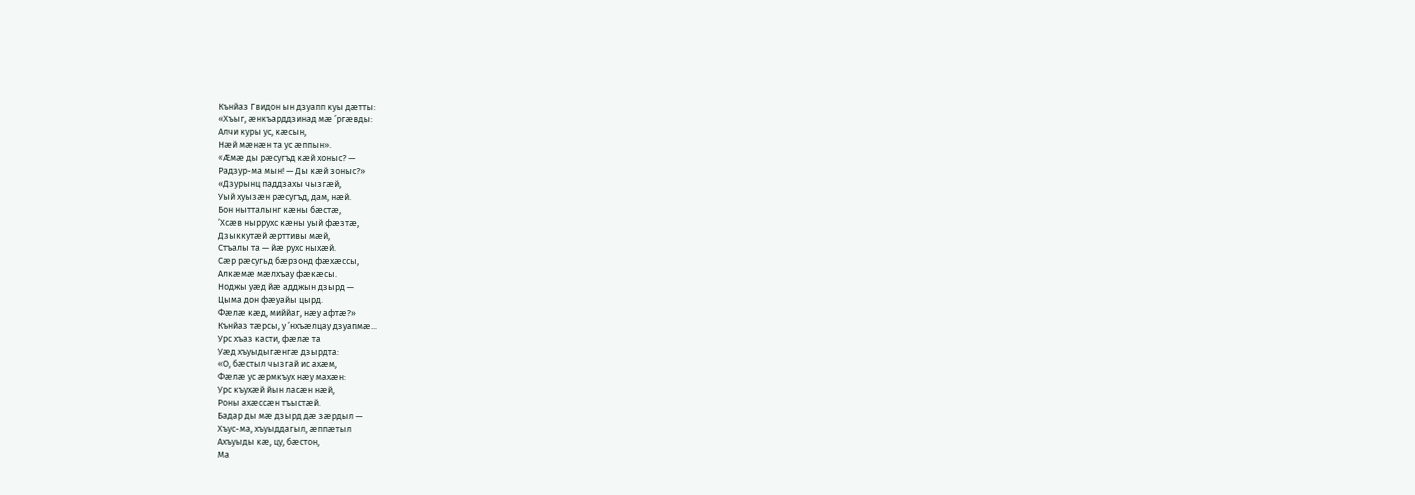Кънйаз Гвидон ын дзуапп куы дæтты:
«Хъыг, æнкъарддзинад мæ ’ргæвды:
Алчи куры ус, кæсын,
Нæй мæнæн та ус æппын».
«Æмæ ды рæсугъд кæй хоныс? —
Радзур-ма мын! — Ды кæй зоныс?»
«Дзурынц паддзахы чызгæй,
Уый хуызæн рæсугъд, дам, нæй.
Бон нытталынг кæны бæстæ,
’Хсæв ныррухс кæны уый фæзтæ,
Дзыккутæй æрттивы мæй,
Стъалы та — йæ рухс ныхæй.
Сæр рæсугьд бæрзонд фæхæссы,
Алкæмæ мæлхъау фæкæсы.
Ноджы уæд йæ адджын дзырд —
Цыма дон фæуайы цырд.
Фæлæ кæд, миййаг, нæу афтæ?»
Кънйаз тæрсы, у ’нхъæлцау дзуапмæ...
Урс хъаз касти, фæлæ та
Уæд хъуыдыгæнгæ дзырдта:
«О, бæстыл чызгай ис ахæм,
Фæлæ ус æрмкъух нæу махæн:
Урс къухæй йын ласæн нæй,
Роны ахæссæн тъыстæй.
Бадар ды мæ дзырд дæ зæрдыл —
Хъус-ма, хъуыддагыл, æппæтыл
Ахъуыды кæ, цу, бæстон,
Ма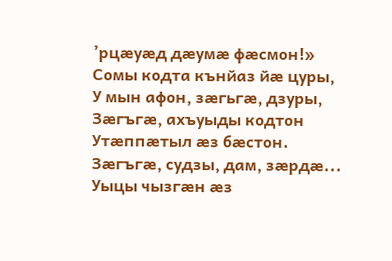’рцæуæд дæумæ фæсмон!»
Сомы кодта кънйаз йæ цуры,
У мын афон, зæгьгæ, дзуры,
Зæгъгæ, ахъуыды кодтон
Утæппæтыл æз бæстон.
Зæгъгæ, судзы, дам, зæрдæ...
Уыцы чызгæн æз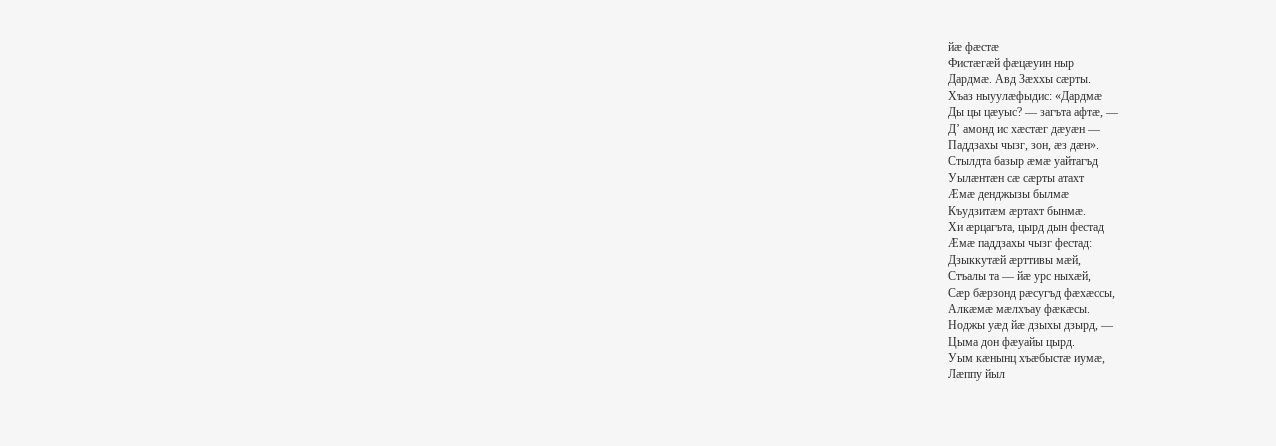йæ фæстæ
Фистæгæй фæцæуин ныр
Дардмæ. Авд Зæххы сæрты.
Хъаз ныуулæфыдис: «Дардмæ
Ды цы цæуыс? — загъта афтæ, —
Д’ амонд ис хæстæг дæуæн —
Паддзахы чызг, зон, æз дæн».
Стылдта базыр æмæ уайтагъд
Уылæнтæн сæ сæрты атахт
Æмæ денджызы былмæ
Къудзитæм æртахт бынмæ.
Хи æрцагъта, цырд дын фестад
Æмæ паддзахы чызг фестад:
Дзыккутæй æрттивы мæй,
Стъалы та — йæ урс ныхæй,
Сæр бæрзонд рæсугъд фæхæссы,
Алкæмæ мæлхъау фæкæсы.
Ноджы уæд йæ дзыхы дзырд, —
Цыма дон фæуайы цырд.
Уым кæнынц хъæбыстæ иумæ,
Лæппу йыл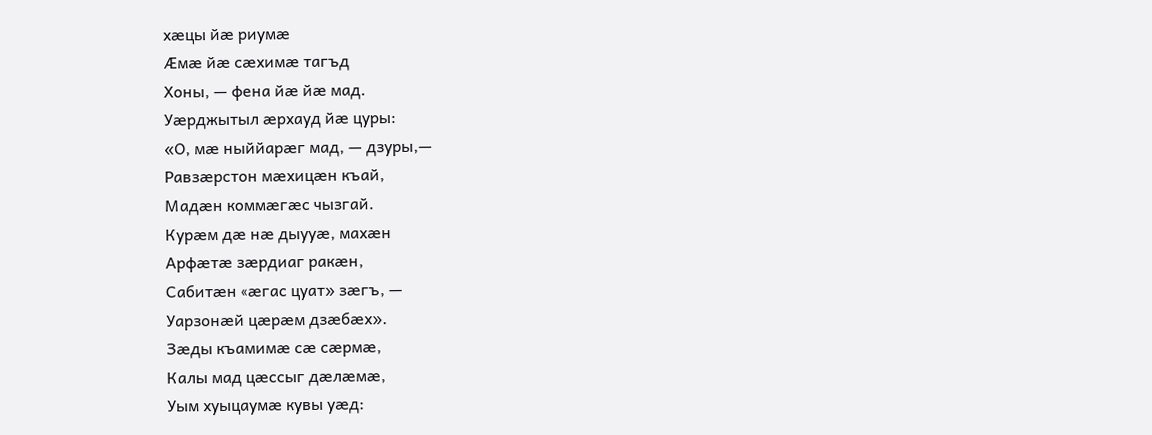хæцы йæ риумæ
Æмæ йæ сæхимæ тагъд
Хоны, — фена йæ йæ мад.
Уæрджытыл æрхауд йæ цуры:
«О, мæ ныййарæг мад, — дзуры,—
Равзæрстон мæхицæн къай,
Мадæн коммæгæс чызгай.
Курæм дæ нæ дыууæ, махæн
Арфæтæ зæрдиаг ракæн,
Сабитæн «æгас цуат» зæгъ, —
Уарзонæй цæрæм дзæбæх».
Зæды къамимæ сæ сæрмæ,
Калы мад цæссыг дæлæмæ,
Уым хуыцаумæ кувы уæд: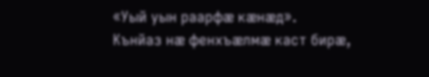«Уый уын раарфæ кæнæд».
Кънйаз нæ фенхъæлмæ каст бирæ,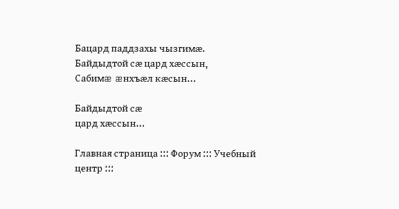Бацард паддзахы чызгимæ.
Байдыдтой сæ цард хæссын,
Сабимæ æнхъæл кæсын...

Байдыдтой сæ
цард хæссын...

Главная страница ::: Форум ::: Учебный центр :::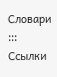Словари ::: Ссылки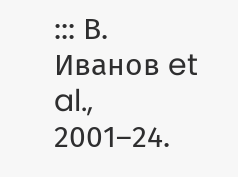::: В. Иванов et al., 2001–24.